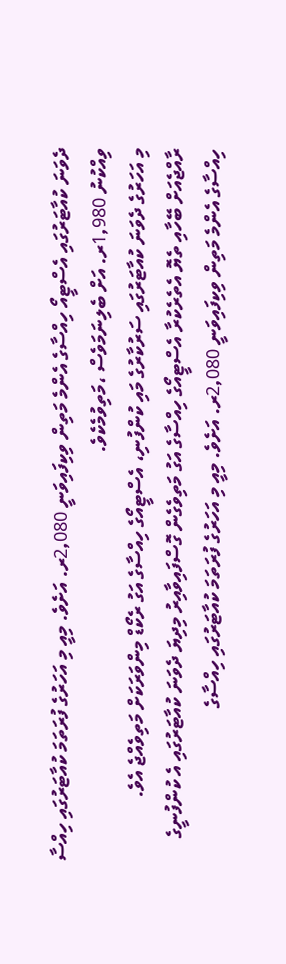ދެވަނަ ކުއާޓަރުގައި އެސްޓީއޯ ހިއްސާގެ އެންމެ މަތިން ވިކިފައިވަނީ 2,080ރ. އަށެވެ. މިއީ މި އަހަރުގެ ފުރަތަމަ ކުއާޓަރުގައި ހިއްސާ ވިއްކުނު 1,980ރ. އަށް ބެލިނަމަވެސް ،މަތިވުމެކެވެ.
މި އަހަރުގެ ދެވަނަ ކުއާޓަރުގައި ސަރުކާރުގެ މައި ކުންފުނި، އެސްޓީއޯގެ ހިއްސާގެ އަގު ރެކޯޑް މިންވަރަކަށް މަތިވެއްޖެ އެވެ.
ރާއްޖެއަށް ބޭހާއި ތެޔޮ އެތެރެކުރާ އެސްޓީއޯގެ ހިއްސާގެ އަގު މަތިވެގެން ގޮސްފައިވާއިރު މިދިޔަ ދެވަނަ ކުއާޓަރުގައި އެ ކުންފުނީގެ ހިއްސާގެ އެންމެ މަތިން ވިކިފައިވަނީ 2,080ރ. އަށެވެ. މިއީ މި އަހަރުގެ ފުރަތަމަ ކުއާޓަރުގައި ހިއްސާގެ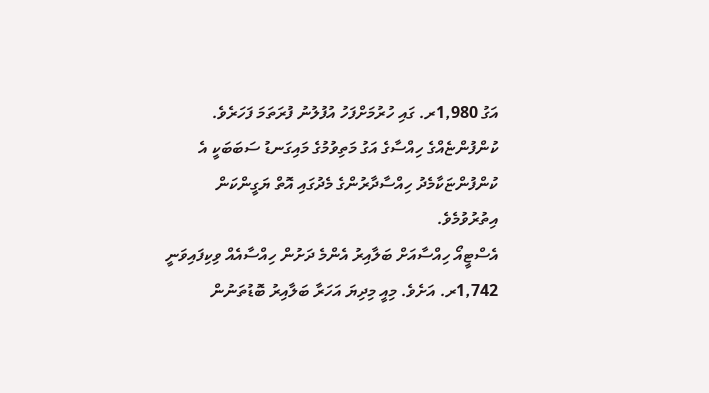އަގު 1,980ރ. ގައި ހުރުމަށްފަހު އުފުލުނު ފުރަތަމަ ފަހަރެވެ.
ކުންފުންޏެއްގެ ހިއްސާގެ އަގު މަތިވުމުގެ މައިގަނޑު ސަބަބަކީ އެ ކުންފުންޏަކާމެދު ހިއްސާދާރުންގެ މެދުގައި އޮތް ޔަގީންކަން އިތުރުވުމެވެ.
އެސްޓީއޯ ހިއްސާއަށް ބަލާއިރު އެންމެ ދަށުން ހިއްސާއެއް ވިކިފައިވަނީ 1,742ރ. އަށެވެ. މިއީ މިދިޔަ އަހަރާ ބަލާއިރު ބޮޑުތަނުން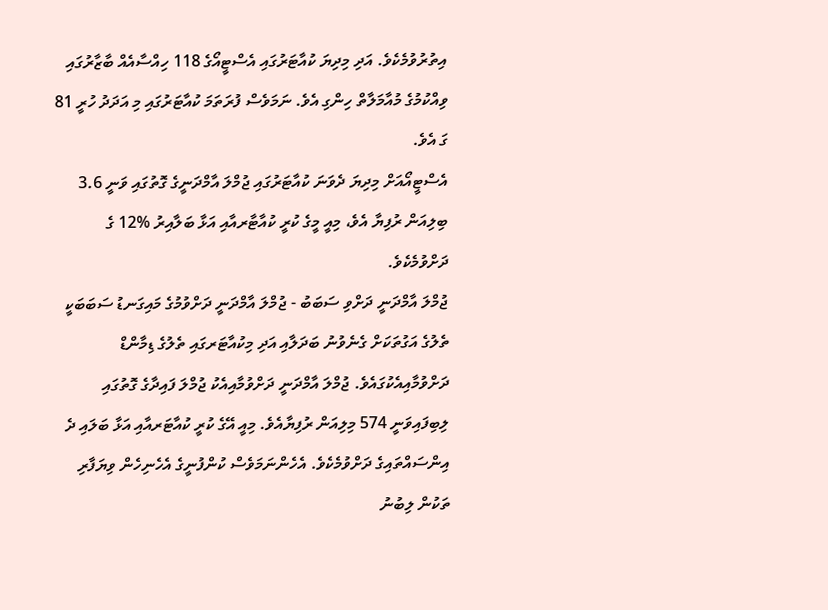އިތުރުވުމެކެވެ. އަދި މިދިޔަ ކުއާޓަރުގައި އެސްޓީއޯގެ 118 ހިއްސާއެއް ބާޒާރުގައި ވިއްކުމުގެ މުއާމަލާތް ހިންގި އެވެ. ނަމަވެސް ފުރަތަމަ ކުއާޓަރުގައި މި އަދަދު ހުރީ 81 ގަ އެވެ.
އެސްޓީއޯއަށް މިދިޔަ ދެވަނަ ކުއާޓަރުގައި ޖުމްލަ އާމްދަނީގެ ގޮތުގައި ވަނީ 3.6 ބިލިއަން ރުފިޔާ އެވެ، މިއީ މީގެ ކުރީ ކުއާޓާރއާއި އަޅާ ބަލާއިރު %12 ގެ ދަށްވުމެކެވެ.
ޖުމްލަ އާމްދަނީ ދަށްވި ސަބަބު - ޖުމްލަ އާމްދަނީ ދަށްވުމުގެ މައިގަނޑު ސަބަބަކީ ތެލުގެ އަގުތަކަށް ގެނެވުނު ބަދަލާއި އަދި މިކުއާޓަރގައި ތެލުގެ ޑިމާންޑް ދަށްވުމާއިއެކުގައެވެ. ޖުމްލަ އާމްދަނީ ދަށްވުމާއިއެކު ޖުމްލަ ފައިދާގެ ގޮތުގައި ލިބިފައިވަނީ 574 މިލިއަން ރުފިޔާއެވެ. މިއީ އޭގެ ކުރީ ކުއާޓަރއާއި އަޅާ ބަލައި ދެ އިންސައްތައިގެ ދަށްވުމެކެވެ. އެހެންނަމަވެސް ކުންފުނީގެ އެހެނިހެން ވިޔަފާރި ތަކުން ލިބުނު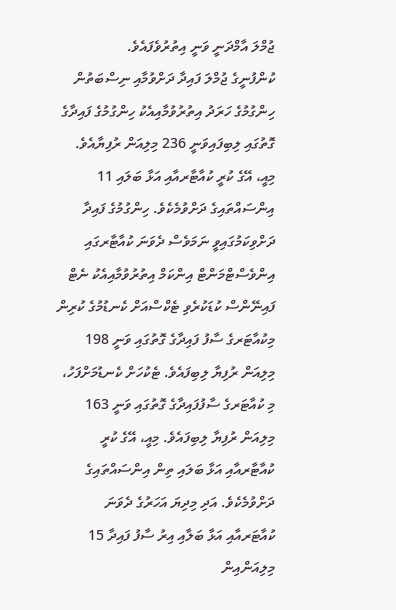ޖުމްލަ އާމްދަނީ ވަނީ އިތުރުވެފައެވެ.
ކުންފުނީގެ ޖުމްލަ ފައިދާ ދަށްވުމާއި ނިސްބަތުން ހިންގުމުގެ ހަރަދު އިތުރުވުމާއިއެކު ހިންގުމުގެ ފައިދާގެ ގޮތުގައި ލިބިފައިވަނީ 236 މިލިއަން ރުފިޔާއެވެ. މިއީ، އޭގެ ކުރީ ކުއާޓާރއާއި އަޅާ ބަލައި 11 އިންސައްތައިގެ ދަށްވުމެކެވެ. ހިންގުމުގެ ފައިދާ ދަށްވިކަމުގައިވީ ނަމަވެސް ދެވަނަ ކުއާޓާރގައި އިންވެސްޓްމަންޓް އިންކަމް އިތުރުވުމާއިއެކު ނެޓް ފައިނޭންސް ކުޑަކުރެވި ޓެކްސްއަށް ކެނޑުމުގެ ކުރިން މިކުއާޓަރގެ ސާފު ފައިދާގެ ގޮތުގައި ވަނީ 198 މިލިއަން ރުފިޔާ ލިބިފައެވެ. ޓެކުހަށް ކެނޑުމަށްފަހު، މި ކުއާޓަރގެ ސާފުފައިދާގެ ގޮތުގައި ވަނީ 163 މިލިއަން ރުފިޔާ ލިބިފައެވެ. މިއީ، އޭގެ ކުރީ ކުއާޓާރއާއި އަޅާ ބަލައި ތިން އިންސައްތައިގެ ދަށްވުމެކެވެ. އަދި މިދިޔަ އަހަރުގެ ދެވަނަ ކުއާޓަރއާއި އަޅާ ބަލާއި އިރު ސާފު ފައިދާ 15 މިލިއަންއިން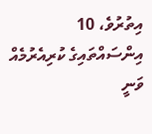އިތުރުވެ، 10 އިންސައްތައިގެ ކުރިއެރުމެއް ވަނީ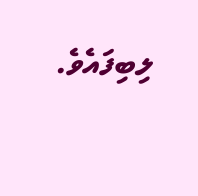ލިބިފައެވެ.